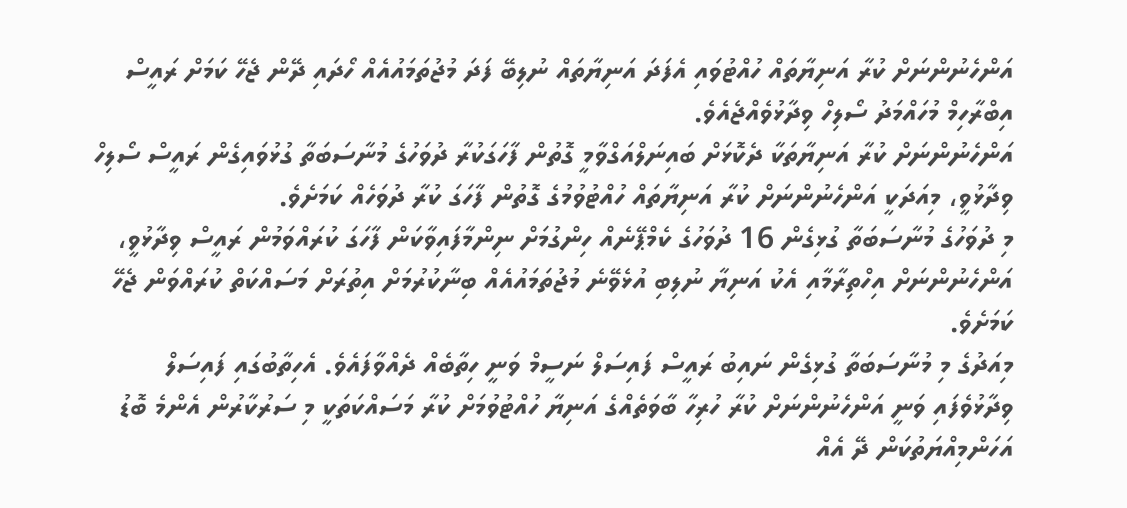އަންހެނުންނަށް ކުރާ އަނިޔާތައް ހުއްޓުވައި އެފަދަ އަނިޔާތައް ނުލިބޭ ފަދަ މުޖުތަމައުއެއް ހޯދައި ދޭން ޖެހޭ ކަމަށް ރައީސް އިބްރާހިމް މުހައްމަދު ސޯލިހް ވިދާޅުވެއްޖެއެވެ.
އަންހެނުންނަށް ކުރާ އަނިޔާތަކާ ދެކޮޅަށް ބައިނަލްއަގްވާމީ ގޮތުން ފާހަގަކުރާ ދުވަހުގެ މުނާސަބަތާ ގުޅުވައިގެން ރައީސް ސޯލިހް ވިދާޅުވީ، މިއަދަކީ އަންހެނުންނަށް ކުރާ އަނިޔާތައް ހުއްޓުވުމުގެ ގޮތުން ފާހަގަ ކުރާ ދުވަހެއް ކަމަށެވެ.
މި ދުވަހުގެ މުނާސަބަތާ ގުޅިގެން 16 ދުވަހުގެ ކެމްޕޭނެއް ހިންގުމަށް ނިންމާފައިވާކަން ފާހަގަ ކުރައްވަމުން ރައީސް ވިދާޅުވީ، އަންހެނުންނަށް އިހްތިރާމާއި އެކު އަނިޔާ ނުލިބި އުޅެވޭނެ މުޖުތަމައުއެއް ބިނާކުރުމަށް އިތުރަށް މަސައްކަތް ކުރައްވަން ޖެހޭ ކަމަށެވެ.
މިއަދުގެ މި މުނާސަބަތާ ގުޅިގެން ނައިބު ރައީސް ފައިސަލް ނަސީމް ވަނީ ހިތާބެއް ދެއްވާފައެވެ. އެހިތާބުގައި ފައިސަލް ވިދާޅުވެފައި ވަނީ އަންހެނުންނަށް ކުރާ ހުރިހާ ބާވަތެއްގެ އަނިޔާ ހުއްޓުވުމަށް ކުރާ މަސައްކަތަކީ މި ސަރުކާރުން އެންމެ ބޮޑު އަހަންމިއްޔަތުކަން ދޭ އެއް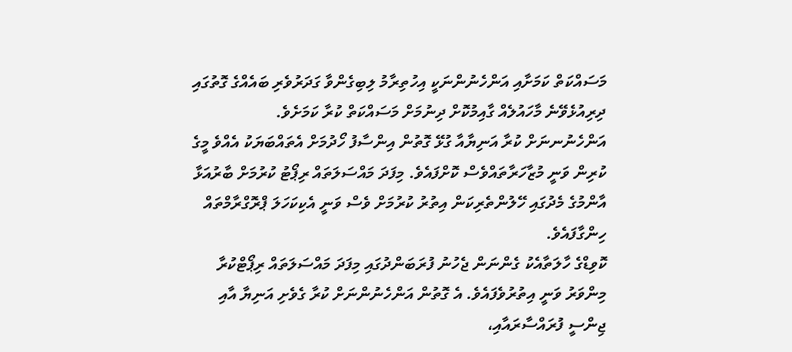މަސައްކަތް ކަމަށާއި އަންހެނުންނަކީ އިހުތިރާމު ލިބިގެންވާ ގަދަރުވެރި ބައެއްގެ ގޮތުގައި ދިރިއުޅެވޭނެ މާހައުލެއް ގާއިމުކޮށް ދިނުމަށް މަސައްކަތް ކުރާ ކަމަށެވެ.
އަންހެނުނނަށް ކުރާ އަނިޔާއާ ގުޅޭ ގޮތުން އިންސާފު ހޯދުމަށް އެތައްބަޔަކު އެއްވެ މީގެ ކުރިން ވަނީ މުޒާހަރާތައްވެސް ކޮށްފައެވެ. މިފަދަ މައްސަލަތައް ރިޕޯޓު ކުރުމަށް ބާރުއަޅާ އާންމުގެ މެދުގައި ހޭލުންތެރިކަން އިތުރު ކުރުމަށް ވެސް ވަނީ އެކިކަހަލަ ޕްރޮގްރާމްތައް ހިންގާފައެވެ.
ކޮވިޑްގެ ހާލަތާއެކު ގެންނަން ޖެހުނު ފުރަބަންދުގައި މިފަދަ މައްސަލަތައް ރިޕޯޓްކުރާ މިންވަރު ވަނީ އިތުރުވެފައެވެ. އެ ގޮތުން އަންހެނުންނަށް ކުރާ ގެވެށި އަނިޔާ އާއި ޖިންސީ ފުރައްސާރައާއި،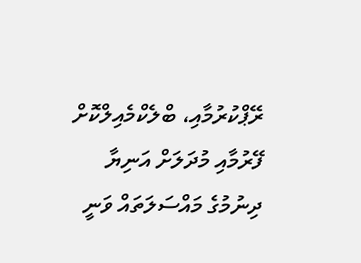ރޭޕްކުރުމާއި، ބްލެކްމެއިލްކޮށް ފޭރުމާއި މުދަލަށް އަނިޔާ ދިނުމުގެ މައްސަލަތައް ވަނީ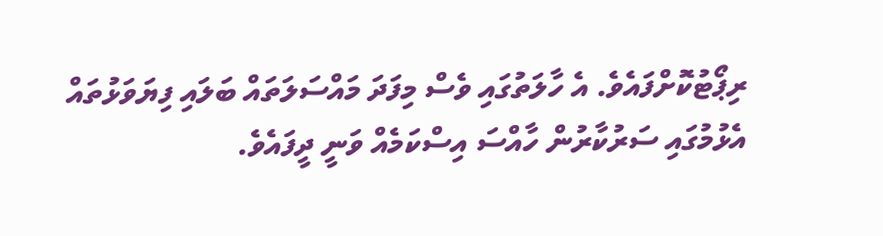ރިޕޯޓުކޮށްފައެވެ. އެ ހާލަތުގައި ވެސް މިފަދަ މައްސަލަތައް ބަލައި ފިޔަވަޅުތައް އެޅުމުގައި ސަރުކާރުން ހާއްސަ އިސްކަމެއް ވަނީ ދީފައެވެ.